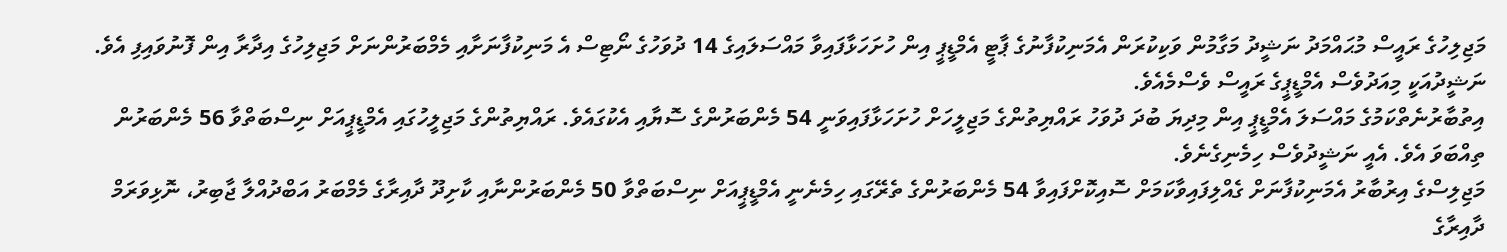މަޖިލިހުގެ ރައީސް މުޙައްމަދު ނަޝީދު މަގާމުން ވަކިކުރަން އެމަނިކުފާނުގެ ޕާޓީ އެމްޑީޕީ އިން ހުށަހަޅާފައިވާ މައްސަލައިގެ 14 ދުވަހުގެ ނޯޓިސް އެ މަނިކުފާނަށާއި މެމްބަރުންނަށް މަޖިލިހުގެ އިދާރާ އިން ފޮނުވައިފި އެވެ. ނަޝީދުއަކީ މިއަދުވެސް އެމްޑީޕީގެ ރައީސް ވެސްމެއެވެ.
އިތުބާރުނެތްކަމުގެ މައްސަލަ އެމްޑީޕީ އިން މިދިޔަ ބުދަ ދުވަހު ރައްޔިތުންގެ މަޖިލީހަށް ހުށަހަޅާފައިވަނީ 54 މެންބަރުންގެ ސޮޔާއި އެކުގައެވެ. ރައްޔިތުންގެ މަޖިލީހުގައި އެމްޑީޕީއަށް ނިސްބަތްވާ 56 މެންބަރުން ތިއްބަވަ އެވެ. އެއީ ނަޝީދުވެސް ހިމެނިގެނެވެ.
މަޖިލިސްގެ އިރުބާރު އެމަނިކުފާނަށް ގެއްލިފައިވާކަމަށް ސޮއިކޮށްފައިވާ 54 މެންބަރުންގެ ތެރޭގައި ހިމެނެނީ އެމްޑީޕީއަށް ނިސްބަތްވާ 50 މެންބަރުންނާއި ކާށިދޫ ދާއިރާގެ މެމްބަރު އަބްދުއްލާ ޖާބިރު، ނޮޅިވަރަމް ދާއިރާގެ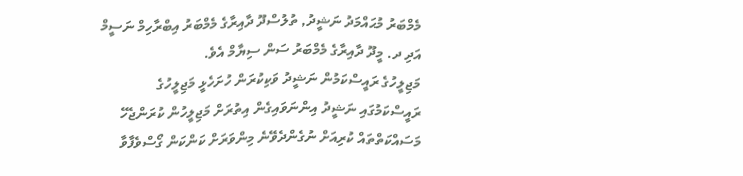މެމްބަރު މުޙައްމަދު ނަޝީދު, ތުލުސްދޫ ދާއިރާގެ މެމްބަރު އިބްރާހިމް ނަސީމް އަދި ދ. މީދޫ ދާއިރާގެ މެމްބަރު ސަން ސިޔާމް އެވެ.
މަޖިލީހުގެ ރައީސްކަމުން ނަޝީދު ވަކިކުރަން ހުށަހެޅީ މަޖިލީހުގެ ރައީސްކަމުގައި ނަޝީދު އިންނަވައިގެން އިތުރަށް މަޖިލީހުން ކުރަންޖެހޭ މަސައްކަތްތައް ކުރިއަށް ނުގެންދެވޭނެ މިންވަރަށް ކަންކަން ގޯސްވެފާވާ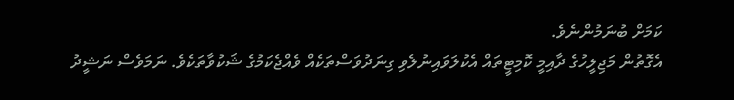ކަމަށް ބުނަމުންނެވެ.
އެގޮތުން މަޖިލީހުގެ ދާއިމީ ކޮމިޓީތައް އެކުލަވައިނުލެވި ގިނަދުވަސްތަކެއް ވެއްޖެކަމުގެ ޝަކުވާތަކެވެ. ނަމަވެސް ނަޝީދު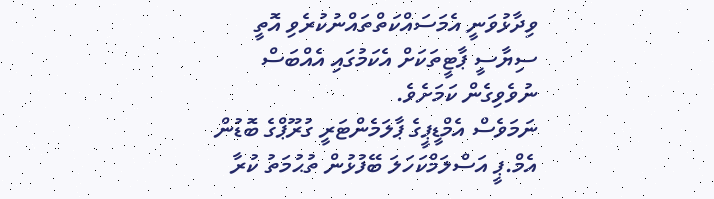ވިދާޅުވަނީ އެމަސައްކަތްތައްނުކުރެވި އޮތީ ސިޔާސީ ޕާޓީތަކަށް އެކަމުގައި އެއްބަސް ނުވެވިގެން ކަމަށެވެ.
ނަމަވެސް އެމްޑީޕީގެ ޕާލަމެންޓަރީ ގުރޫޕްގެ ބޮޑުން އެމް.ޕީ އަސްލަމްކަހަލަ ބޭފުޅުން ތުޙުމަތު ކުރާ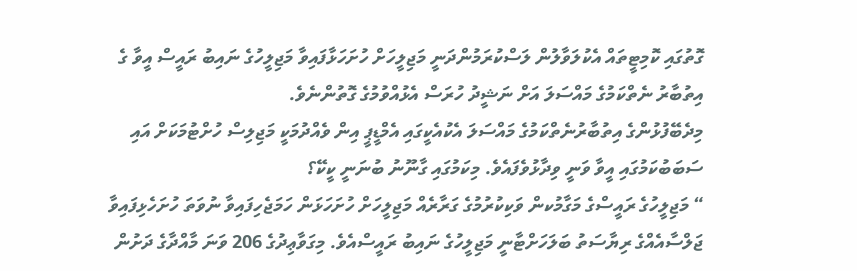ގޮތުގައި ކޮމިޓީތައް އެކުލަވާލުން ލަސްކުރަމުންދަނީ މަޖިލީހަށް ހުށަހަޅާފައިވާ މަޖިލީހުގެ ނައިބު ރައީސް އީވާ ގެ އިތުބާރު ނެތްކަމުގެ މައްސަލަ އަށް ނަޝީދު ހުރަސް އެޅުއްވުމުގެ ގޮތުންނެވެ.
މިދެބޭފުޅުންގެ އިތުބާރުނެތްކަމުގެ މައްސަލަ އެކުއެކީގައި އެމްޑީޕީ އިން ވެއްދުމަކީ މަޖިލިސް ހުށްޓުމަކަށް އައި ސަބަބުކަމުގައި އީވާ ވަނީ ވިދާޅުވެފައެވެ. މިކަމުގައި ގާނޫނު ބުނަނީ ކީކޭ؟
“ މަޖިލީހުގެ ރައީސްގެ މަގާމުކން ވަކިކުރުމުގެ ގަރާރެއް މަޖިލީހަށް ހުށަހަޅަން ހަމަޖެހިފައިވާ ނުވަތަ ހުށަހެޅިފައިވާ ޖަލްސާއެއްގެ ރިޔާސަތު ބަލަހަށްޓާނީ މަޖިލީހުގެ ނައިބު ރައީސްއެވެ. މިގަވާޢިދުގެ 206 ވަނަ މާއްދާގެ ދަށުން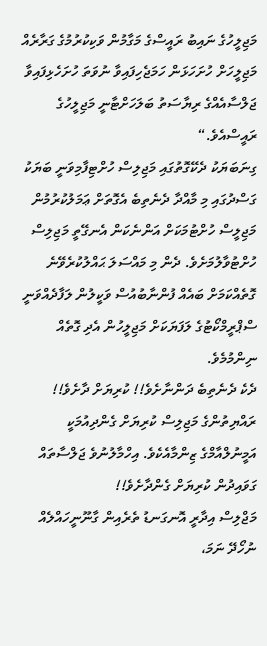މަޖިލީހުގެ ނައިބު ރައީސްގެ މަގާމުން ވަކިކުރުމުގެ ގަރާރެއް މަޖިލީހަށް ހުށަހަޅަން ހަމަޖެހިފައިވާ ނުވަތަ ހުށަހެޅިފައިވާ ޖަލްސާއެއްގެ ރިޔާސަތު ބަލަހަށްޓާނީ މަޖިލީހުގެ ރައީސްއެވެ.“
ގިނަބަޔަކު ދެކޭގޮތުގައި މަޖިލިސް ހުށްޓިފާމިވަނީ ބަޔަކު ގަސްދުގައި މި މާއްދާ ދެނެތިބެ އެގޮތަށް ޢަމަލުކުރުމުން މަޖިލީސް ހުށްޓުމަކަށް އަންނެކަން އެނގޭތީ މަޖިލިސް ހުށްޓުވާލުމަށެވެ. ދެން މި މައްސަލަ ޙައްލުކުރެވޭނެ ގޮތެއްކަމަށް ބައެއް ފުންނާބުއުސް ވަކީލުން ލަފާދެއްވަނީ ސްޕްރީމްކޯޓުގެ ލަފަޔަކަށް މަޖިލީހުން އެދި ގޮތެއް ނިންމުމެވެ.
ދެކެ ދެނެތިބެ ދަންނާށެވެ!! ކުރިޔަށް ދާށެވެ!!
ރައްޔިތުންގެ މަޖިލިސް ކުރިޔަށް ގެންދިއުމަކީ އަމީނުލްއާމްގެ ޒިންމާއެކެވެ. އިހްމާލުނުވެ ޖަލްސާތައް ގަވައިދުން ކުރިޔަށް ގެންދާށެވެ!!
މަޖްލިސް އިދާރީ އޮނގަނޑު ތެރެއިން ގާނޫނީހައްލެއް ނުހޯދޭ ނަމަ،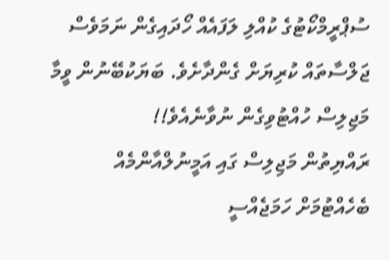ސުޕްރީމްކޯޓުގެ ކުއްލި ލަފައެއް ހޯދައިގެން ނަމަވެސް ޖަލްސާތައް ކުރިޔަށް ގެންދާށެވެ. ބަޔަކުބޭނުން ވީމާ މަޖިލިސް ހުއްޓުވިގެން ނުވާނެއެވެ!!
ރައްޔިތުން މަޖިލިސް ގައި އަމީނުލްއާންމެއް ބެހެއްޓުމަށް ހަމަޖެއްސީ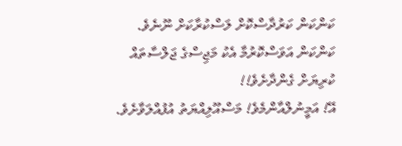ކަންކަން ކަރުދާސްކޮށް ލަސްކުރާކަށް ނޫނެވެ. ކަންކަން އަވަސްކޮރުމާ އެކު މަޖިސްގެ ޖަލްސާތައް ކުރިޔަށް ގެންދާށެވެ!!
އޭ! އަމީނުލްއާންމެވެ! މަސްއޫލިއްޔަތު އުފުއްލަވާށެވެ.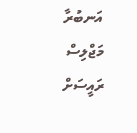އަނބުރާ މަޖްލިސް ރައީސަށް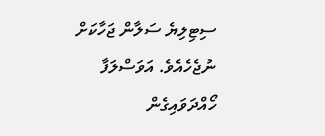ސިޓިލިޔެ ސަލާން ޖަހާކަށް ނުޖެހެއެވެ. އަވަސްލަފާ ހޯއްދަވައިގެން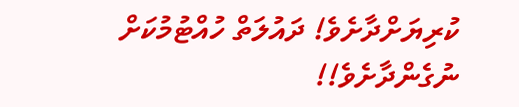ކުރިޔަށްދާށެވެ! ދައުލަތް ހުއްޓުމުކަށް ނުގެންދާށެވެ!!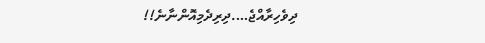ދިވެހިރާއްޖެ….ދިރިދެމިއޮންނާނެ!!